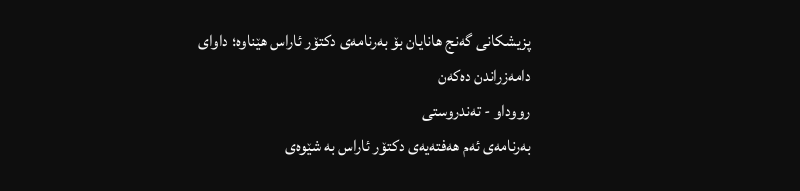پزیشكانی گەنج هانایان بۆ بەرنامەی دکتۆر ئاراس هێناوە؛ داوای دامەزراندن دەکەن
رووداو - تەندروستی
بەرنامەی ئەم هەفتەیەی دکتۆر ئاراس بە شێوەی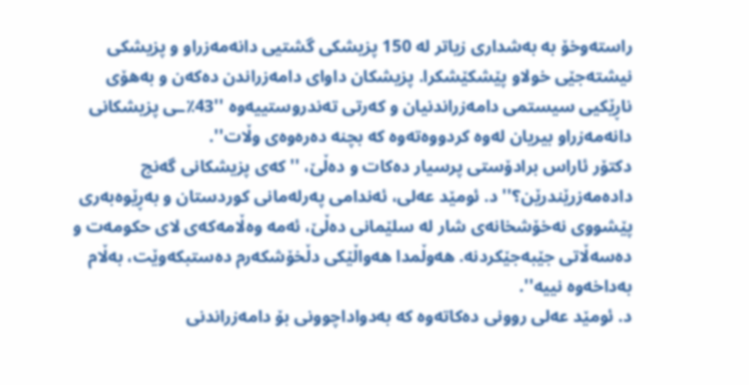راستەوخۆ بە بەشداری زیاتر لە 150 پزیشکی گشتیی دانەمەزراو و پزیشکی نیشتەجێی خولاو پێشکێشکرا. پزیشکان داوای دامەزراندن دەکەن و بەهۆی ناڕێکیی سیستمی دامەزراندنیان و کەرتی تەندروستییەوە ''43٪ـی پزیشكانی دانەمەزراو بیریان لەوە کردووەتەوە کە بچنە دەرەوەی وڵات''.
دکتۆر ئاراس برادۆستی پرسیار دەکات و دەڵێ، ''کەی پزیشکانی گەنج دادەمەزرێندرێن؟'' د. ئومێد عەلی، ئەندامی پەرلەمانی کوردستان و بەڕێوەبەری پێشووی نەخۆشخانەی شار لە سلێمانی دەڵێ، ئەمە وەڵامەکەی لای حکومەت و دەسەڵاتی جێبەجێکردنە. هەوڵمدا هەواڵێکی دڵخۆشکەرم دەستبکەوێت، بەڵام بەداخەوە نییە''.
د. ئومێد عەلی روونی دەکاتەوە کە بەدواداچوونی بۆ دامەزراندنی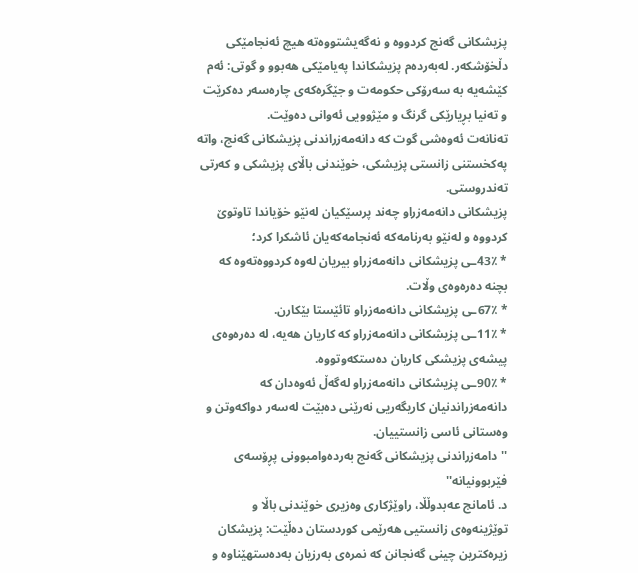پزیشکانی گەنج کردووە و نەگەیشتووەتە هیچ ئەنجامێکی دڵخۆشکەر. لەبەردەم پزیشکاندا پەیامێکی هەبوو و گوتی: ئەم کێشەیە بە سەرۆکی حکومەت و جێگرەکەی چارەسەر دەکرێت و تەنیا بڕیارێکی گرنگ و مێژوویی ئەوانی دەوێت.
تەنانەت ئەوەشی گوت کە دانەمەزراندنی پزیشکانی گەنج، واتە پەکخستنی زانستی پزیشكی، خوێندنی باڵای پزیشكی و کەرتی تەندروستی.
پزیشکانی دانەمەزراو چەند پرسێکیان لەنێو خۆیاندا تاوتوێ کردووە و لەنێو بەرنامەکە ئەنجامەکەیان ئاشکرا کرد؛
* 43٪ـی پزیشكانی دانەمەزراو بیریان لەوە کردووەتەوە کە بچنە دەرەوەی وڵات.
* 67٪ـی پزیشکانی دانەمەزراو تائێستا بێکارن.
* 11٪ـی پزیشکانی دانەمەزراو کە کاریان هەیە، لە دەرەوەی پیشەی پزیشكی کاریان دەستکەوتووە.
* 90٪ـی پزیشکانی دانەمەزراو لەگەڵ ئەوەدان کە دانەمەزراندنیان کاریگەریی نەرێنی دەبێت لەسەر دواکەوتن و وەستانی ئاسی زانستییان.
''دامەزراندنی پزیشکانی گەنج بەردەوامبوونی پڕۆسەی فێربوونیانە''
د. ئامانج عەبدوڵڵا، راوێژکاری وەزیری خوێندنی باڵا و توێژینەوەی زانستیی هەرێمی کوردستان دەڵێت: پزیشکان زیرەکترین چینی گەنجانن کە نمرەی بەرزیان بەدەستهێناوە و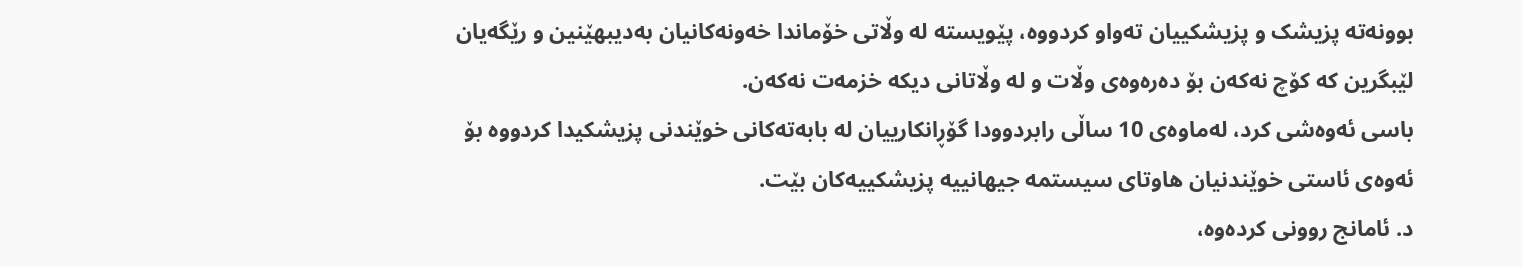بوونەتە پزیشک و پزیشکییان تەواو کردووە، پێویستە لە وڵاتی خۆماندا خەونەکانیان بەدیبهێنین و رێگەیان لێبگرین کە کۆچ نەکەن بۆ دەرەوەی وڵات و لە وڵاتانی دیکە خزمەت نەکەن.
باسی ئەوەشی کرد، لەماوەی 10 ساڵی رابردوودا گۆڕانکارییان لە بابەتەکانی خوێندنی پزیشکیدا کردووە بۆ ئەوەی ئاستی خوێندنیان هاوتای سیستمە جیهانییە پزیشكییەکان بێت.
د. ئامانج روونی کردەوە،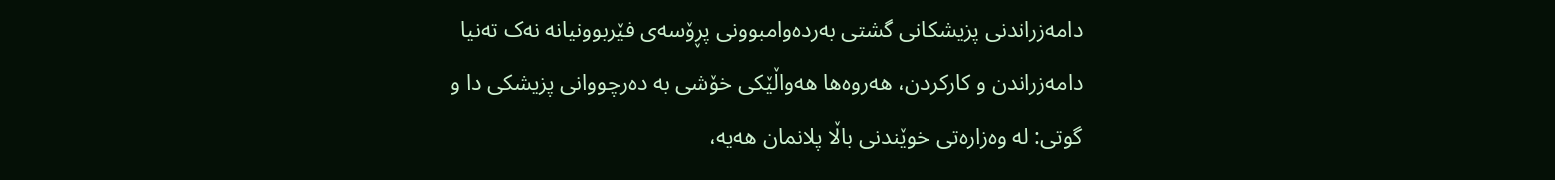دامەزراندنی پزیشکانی گشتی بەردەوامبوونی پڕۆسەی فێربوونیانە نەک تەنیا دامەزراندن و کارکردن، هەروەها هەواڵێکی خۆشی بە دەرچووانی پزیشكی دا و گوتی: لە وەزارەتی خوێندنی باڵا پلانمان هەیە،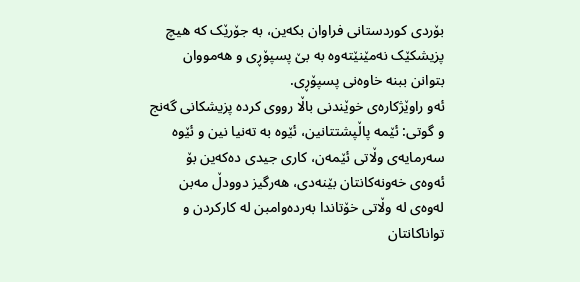بۆردی کوردستانی فراوان بکەین، بە جۆرێک کە هیچ پزیشکێک نەمێنێتەوە بە بێ پسپۆڕی و هەمووان بتوانن ببنە خاوەنی پسپۆڕی.
ئەو راوێژکارەی خوێندنی باڵا رووی کردە پزیشکانی گەنج و گوتی: ئێمە پاڵپشتتانین، ئێوە بە تەنیا نین و ئێوە سەرمایەی وڵاتی ئێمەن، کاری جیدی دەکەین بۆ ئەوەی خەونەکانتان بێنەدی، هەرگیز دوودڵ مەبن لەوەی لە وڵاتی خۆتاندا بەردەوامبن لە کارکردن و تواناکانتان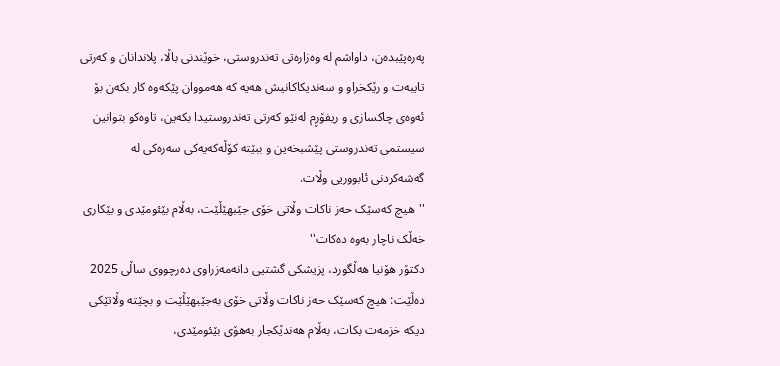پەرەپێبدەن، داواشم لە وەزارەتی تەندروستی، خوێندنی باڵا، پلاندانان و کەرتی تایبەت و رێکخراو و سەندیکاکانیش هەیە کە هەمووان پێکەوە کار بکەن بۆ ئەوەی چاکسازی و ریفۆڕم لەنێو کەرتی تەندروستیدا بکەین، تاوەکو بتوانین سیستمی تەندروستی پێشبخەین و ببێتە کۆڵەکەیەکی سەرەکی لە گەشەکردنی ئابووریی وڵات.
''هیچ کەسێک حەز ناکات وڵاتی خۆی جێبهێڵێت، بەڵام بێئومێدی و بێکاری خەڵک ناچار بەوە دەکات''
دکتۆر هۆنیا هەڵگورد، پزیشكی گشتیی دانەمەزراوی دەرچووی ساڵی 2025 دەڵێت: هیچ کەسێک حەز ناکات وڵاتی خۆی بەجێبهێڵێت و بچێتە وڵاتێکی دیکە خزمەت بکات، بەڵام هەندێکجار بەهۆی بێئومێدی،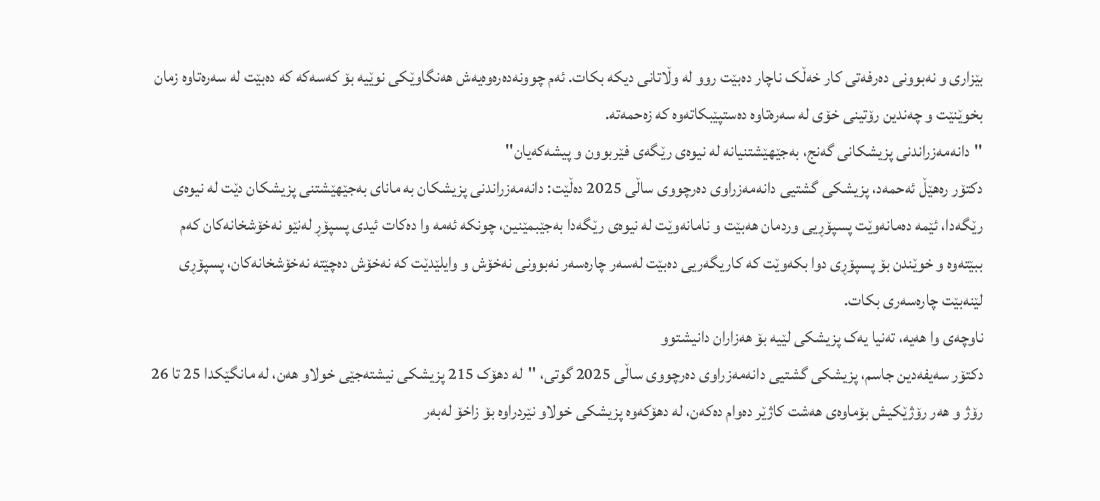بێزاری و نەبوونی دەرفەتی کار خەڵک ناچار دەبێت روو لە وڵاتانی دیکە بکات. ئەم چوونەدەرەوەیەش هەنگاوێکی نوێیە بۆ کەسەکە کە دەبێت لە سەرەتاوە زمان بخوێنێت و چەندین رۆتینی خۆی لە سەرەتاوە دەستپێبکاتەوە کە زەحمەتە.
''دانەمەزراندنی پزیشکانی گەنج، بەجێهێشتنیانە لە نیوەی رێگەی فێربوون و پیشەکەیان''
دکتۆر رەهێڵ ئەحمەد، پزیشكی گشتیی دانەمەزراوی دەرچووی ساڵی 2025 دەڵێت: دانەمەزراندنی پزیشکان بە مانای بەجێهێشتنی پزیشکان دێت لە نیوەی رێگەدا، ئێمە دەمانەوێت پسپۆڕیی وردمان هەبێت و نامانەوێت لە نیوەی رێگەدا بەجێبمێنین، چونکە ئەمە وا دەکات ئیدی پسپۆڕ لەنێو نەخۆشخانەکان کەم ببێتەوە و خوێندن بۆ پسپۆڕی دوا بکەوێت کە کاریگەریی دەبێت لەسەر چارەسەر نەبوونی نەخۆش و وایلێدێت کە نەخۆش دەچێتە نەخۆشخانەکان، پسپۆڕی لێنەبێت چارەسەری بکات.
ناوچەی وا هەیە، تەنیا یەک پزیشکی لێیە بۆ هەزاران دانیشتوو
دکتۆر سەیفەدین جاسم، پزیشكی گشتیی دانەمەزراوی دەرچووی ساڵی 2025 گوتی، ''لە دهۆک 215 پزیشکی نیشتەجێی خولاو هەن، لە مانگێکدا 25 تا 26 رۆژ و هەر رۆژێکیش بۆماوەی هەشت کاژێر دەوام دەکەن، لە دهۆکەوە پزیشکی خولاو نێردراوە بۆ زاخۆ لەبەر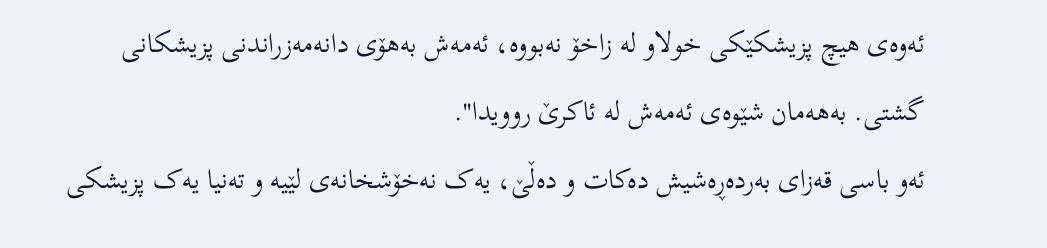ئەوەی هیچ پزیشکێکی خولاو لە زاخۆ نەبووە، ئەمەش بەهۆی دانەمەزراندنی پزیشكانی گشتی. بەهەمان شێوەی ئەمەش لە ئاکرێ روویدا''.
ئەو باسی قەزای بەردەڕەشیش دەکات و دەڵێ، یەک نەخۆشخانەی لێیە و تەنیا یەک پزیشكی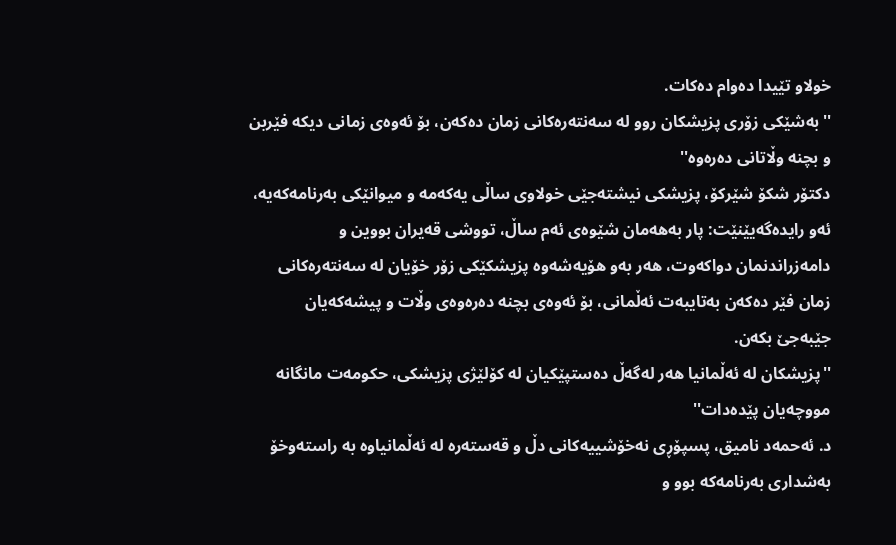خولاو تێیدا دەوام دەکات.
''بەشێکی زۆری پزیشکان روو لە سەنتەرەکانی زمان دەکەن، بۆ ئەوەی زمانی دیکە فێربن و بچنە وڵاتانی دەرەوە''
دکتۆر شکۆ شێرکۆ، پزیشكی نیشتەجێی خولاوی ساڵی یەکەمە و میوانێکی بەرنامەکەیە، ئەو رایدەگەیێنێت: پار بەهەمان شێوەی ئەم ساڵ، تووشی قەیران بووین و دامەزراندنمان دواکەوت، هەر بەو هۆیەشەوە پزیشکێکی زۆر خۆیان لە سەنتەرەکانی زمان فێر دەکەن بەتایبەت ئەڵمانی، بۆ ئەوەی بچنە دەرەوەی وڵات و پیشەکەیان جێبەجێ بکەن.
''پزیشکان لە ئەڵمانیا هەر لەگەڵ دەستپێکیان لە کۆلێژی پزیشكی، حکومەت مانگانە مووچەیان پێدەدات''
د. ئەحمەد نامیق، پسپۆڕی نەخۆشییەکانی دڵ و قەستەرە لە ئەڵمانیاوە بە راستەوخۆ بەشداری بەرنامەکە بوو و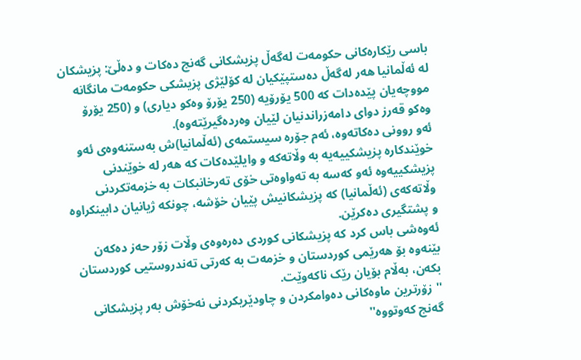باسی رێکارەکانی حکومەت لەگەڵ پزیشکانی گەنج دەکات و دەڵێ: پزیشکان لە ئەڵمانیا هەر لەگەڵ دەستپێکیان لە کۆلێژی پزیشكی حکومەت مانگانە مووچەیان پێدەدات کە 500 یۆرۆیە (250 یۆرۆ وەکو دیاری) و (250 یۆرۆ وەکو قەرز دوای دامەزراندنیان لێیان وەردەگیرێتەوە).
ئەو روونی دەکاتەوە، ئەم جۆرە سیستمەی (ئەڵمانیا)ش بەستنەوەی ئەو خوێندکارە پزیشکییەیە بە وڵاتەکە و وایلێدەکات کە هەر لە خوێندنی پزیشكییەوە ئەو کەسە بە تەواوەتی خۆی تەرخانبکات بە خزمەتکردنی وڵاتەکەی (ئەڵمانیا) کە پزیشکانیش پێیان خۆشە، چونکە ژیانیان دابینکراوە و پشتگیری دەکرێن.
ئەوەشی باس کرد کە پزیشکانی کوردی دەرەوەی وڵات زۆر حەز دەکەن بێنەوە بۆ هەرێمی کوردستان و خزمەت بە کەرتی تەندروستیی کوردستان بکەن، بەڵام بۆیان رێک ناکەوێت.
''زۆرترین ماوەکانی دەوامکردن و چاودێریکردنی نەخۆش بەر پزیشکانی گەنج کەوتووە''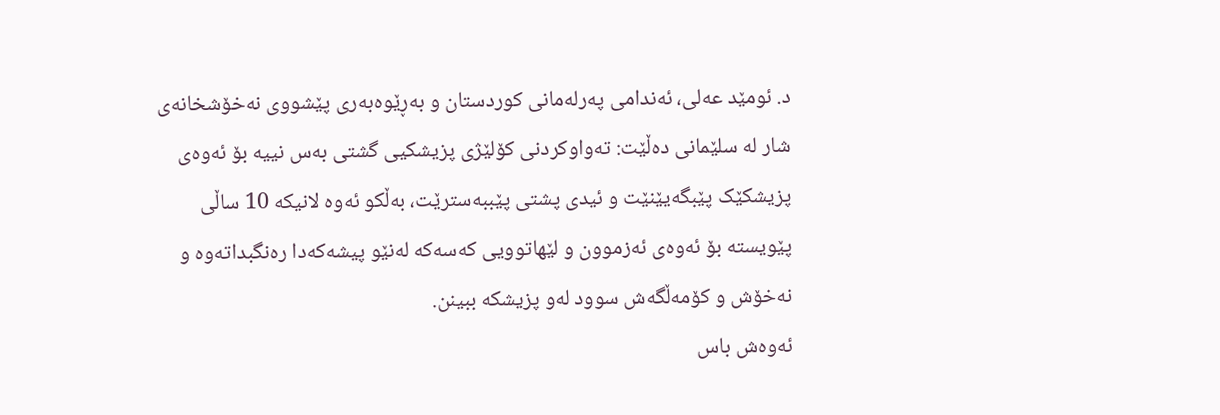د. ئومێد عەلی، ئەندامی پەرلەمانی کوردستان و بەڕێوەبەری پێشووی نەخۆشخانەی شار لە سلێمانی دەڵێت: تەواوکردنی کۆلێژی پزیشکیی گشتی بەس نییە بۆ ئەوەی پزیشكێک پێبگەیێنێت و ئیدی پشتی پێببەسترێت، بەڵکو ئەوە لانیکە 10 ساڵی پێویستە بۆ ئەوەی ئەزموون و لێهاتوویی کەسەکە لەنێو پیشەکەدا رەنگبداتەوە و نەخۆش و کۆمەڵگەش سوود لەو پزیشکە ببینن.
ئەوەش باس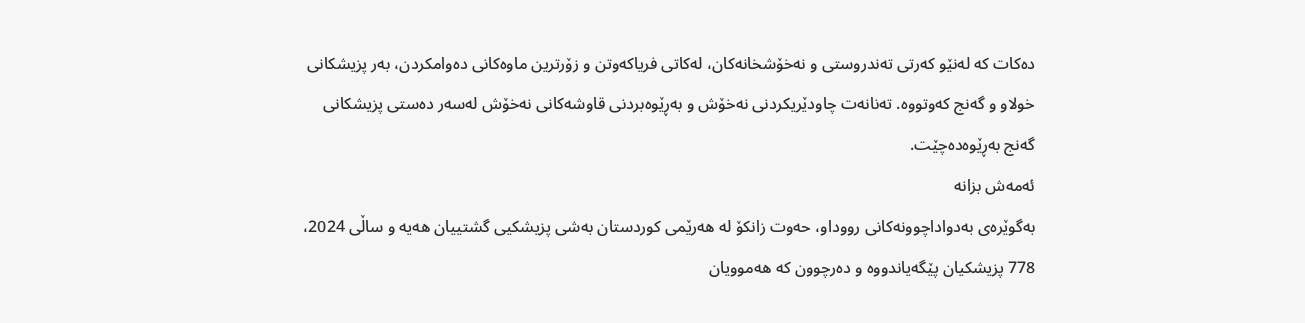دەکات کە لەنێو کەرتی تەندروستی و نەخۆشخانەکان، لەکاتی فریاکەوتن و زۆرترین ماوەکانی دەوامکردن، بەر پزیشکانی خولاو و گەنج کەوتووە. تەنانەت چاودێریکردنی نەخۆش و بەڕێوەبردنی قاوشەکانی نەخۆش لەسەر دەستی پزیشکانی گەنج بەڕێوەدەچێت.
ئەمەش بزانە
بەگوێرەی بەدواداچوونەکانی رووداو، حەوت زانکۆ لە هەرێمی کوردستان بەشی پزیشکیی گشتییان هەیە و ساڵی 2024، 778 پزیشکیان پێگەیاندووە و دەرچوون کە هەموویان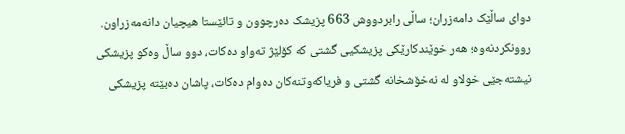دوای ساڵێک دامەزران؛ ساڵی رابردووش 663 پزیشک دەرچوون و تائێستا هیچیان دانەمەزراون.
روونکردنەوە؛ هەر خوێندکارێکی پزیشکیی گشتی کە کۆلێژ تەواو دەکات، دوو ساڵ وەکو پزیشکی نیشتەجێی خولاو لە نەخۆشخانە گشتی و فریاکەوتنەکان دەوام دەکات، پاشان دەبێتە پزیشكی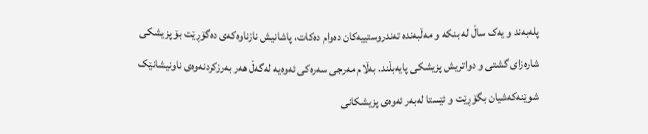پلەبەند و یەک ساڵ لە بنکە و مەڵبەندە تەندروستییەکان دەوام دەکات، پاشانیش نازناوەکەی دەگۆڕێت بۆ پزیشکی شارەزای گشتی و دواتریش پزیشکی پایەبڵند. بەڵام مەرجی سەرەکی ئەوەیە لەگەڵ هەر بەرزکردنەوەی ناونیشانێک شوێنەکەشیان بگۆڕێت و ئێستا لەبەر ئەوەی پزیشکانی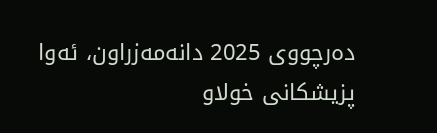دەرچووی 2025 دانەمەزراون، ئەوا پزیشکانی خولاو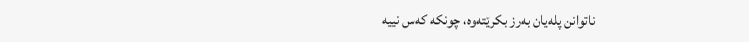ناتوانن پلەیان بەرز بکرێتەوە، چونکە کەس نییە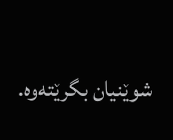شوێنیان بگرێتەوە.